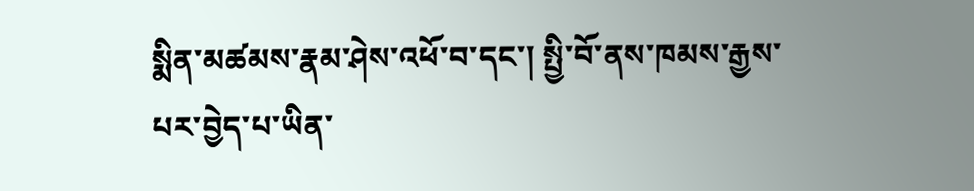སྨིན་མཚམས་རྣམ་ཤེས་འཕོ་བ་དང་། སྤྱི་བོ་ནས་ཁམས་རྒྱས་པར་བྱེད་པ་ཡིན་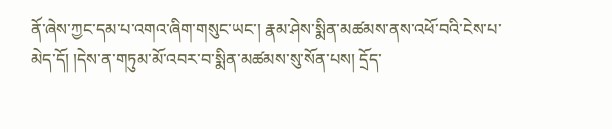ནོ་ཞེས་ཀྱང་དམ་པ་འགའ་ཞིག་གསུང་ཡང་། རྣམ་ཤེས་སྨིན་མཚམས་ནས་འཕོ་བའི་ངེས་པ་མེད་དོ། །དེས་ན་གཏུམ་མོ་འབར་བ་སྨིན་མཚམས་སུ་སོན་པས། དྲོད་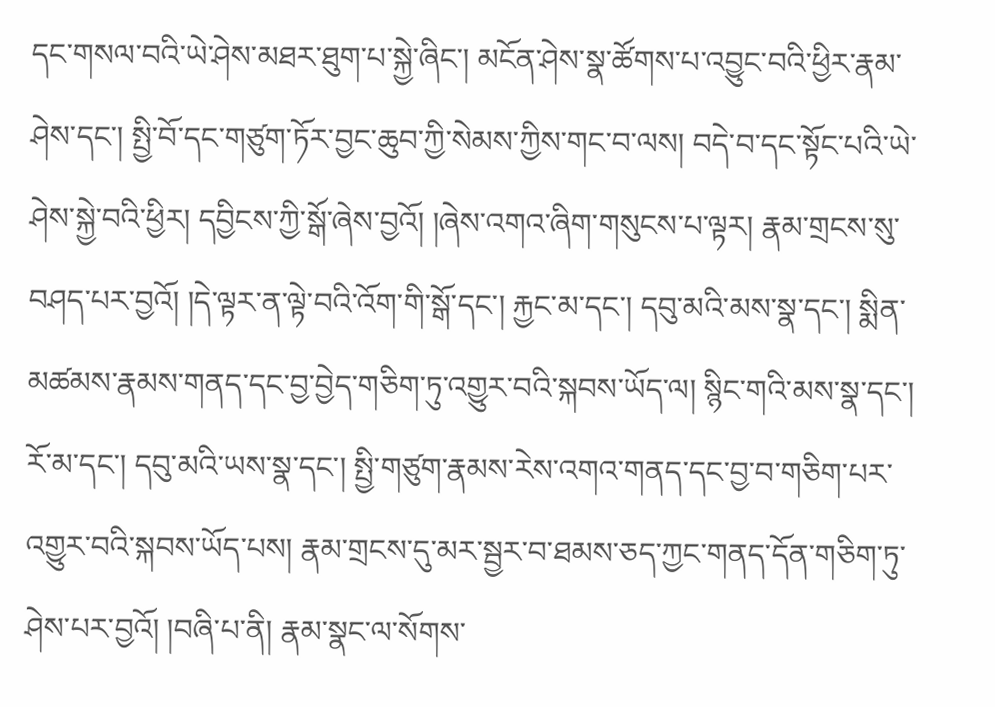དང་གསལ་བའི་ཡེ་ཤེས་མཐར་ཐུག་པ་སྐྱེ་ཞིང་། མངོན་ཤེས་སྣ་ཚོགས་པ་འབྱུང་བའི་ཕྱིར་རྣམ་ཤེས་དང་། སྤྱི་བོ་དང་གཙུག་ཏོར་བྱང་ཆུབ་ཀྱི་སེམས་ཀྱིས་གང་བ་ལས། བདེ་བ་དང་སྟོང་པའི་ཡེ་ཤེས་སྐྱེ་བའི་ཕྱིར། དབྱིངས་ཀྱི་སྒོ་ཞེས་བྱའོ། །ཞེས་འགའ་ཞིག་གསུངས་པ་ལྟར། རྣམ་གྲངས་སུ་བཤད་པར་བྱའོ། །དེ་ལྟར་ན་ལྟེ་བའི་འོག་གི་སྒོ་དང་། རྐྱང་མ་དང་། དབུ་མའི་མས་སྣ་དང་། སྨིན་མཚམས་རྣམས་གནད་དང་བྱ་བྱེད་གཅིག་ཏུ་འགྱུར་བའི་སྐབས་ཡོད་ལ། སྙིང་གའི་མས་སྣ་དང་། རོ་མ་དང་། དབུ་མའི་ཡས་སྣ་དང་། སྤྱི་གཙུག་རྣམས་རེས་འགའ་གནད་དང་བྱ་བ་གཅིག་པར་འགྱུར་བའི་སྐབས་ཡོད་པས། རྣམ་གྲངས་དུ་མར་སྦྱར་བ་ཐམས་ཅད་ཀྱང་གནད་དོན་གཅིག་ཏུ་ཤེས་པར་བྱའོ། །བཞི་པ་ནི། རྣམ་སྣང་ལ་སོགས་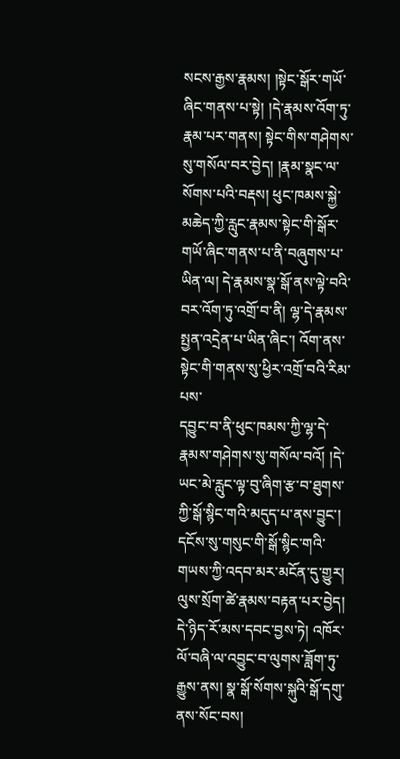སངས་རྒྱས་རྣམས། །སྟེང་སྒོར་གཡོ་ཞིང་གནས་པ་སྟེ། །དེ་རྣམས་འོག་ཏུ་རྣམ་པར་གནས། སྟེང་གིས་གཤེགས་སུ་གསོལ་བར་བྱེད། །རྣམ་སྣང་ལ་སོགས་པའི་བརྡས། ཕུང་ཁམས་སྐྱེ་མཆེད་ཀྱི་རླུང་རྣམས་སྟེང་གི་སྒོར་གཡོ་ཞིང་གནས་པ་ནི་བཞུགས་པ་ཡིན་ལ། དེ་རྣམས་སྣ་སྒོ་ནས་ལྟེ་བའི་བར་འོག་ཏུ་འགྲོ་བ་ནི། ལྷ་དེ་རྣམས་སྤྱན་འདྲེན་པ་ཡིན་ཞིང་། འོག་ནས་སྟེང་གི་གནས་སུ་ཕྱིར་འགྲོ་བའི་རིམ་པས་
དབྱུང་བ་ནི་ཕུང་ཁམས་ཀྱི་ལྷ་དེ་རྣམས་གཤེགས་སུ་གསོལ་བའོ། །དེ་ཡང་མེ་རླུང་ལྟ་བུ་ཞིག་རྩ་བ་ཐུགས་ཀྱི་སྒོ་སྙིང་གའི་མདུད་པ་ནས་བྱུང་། དངོས་སུ་གསུང་གི་སྒོ་སྙིང་གའི་གཡས་ཀྱི་འདབ་མར་མངོན་དུ་གྱུར། ལུས་སྲོག་ཚེ་རྣམས་བརྟན་པར་བྱེད། དེ་ཉིད་རོ་མས་དབང་བྱས་ཏེ། འཁོར་ལོ་བཞི་ལ་འབྱུང་བ་ལུགས་ཟློག་ཏུ་རྒྱུས་ནས། སྣ་སྒོ་སོགས་སྐུའི་སྒོ་དགུ་ནས་སོང་བས།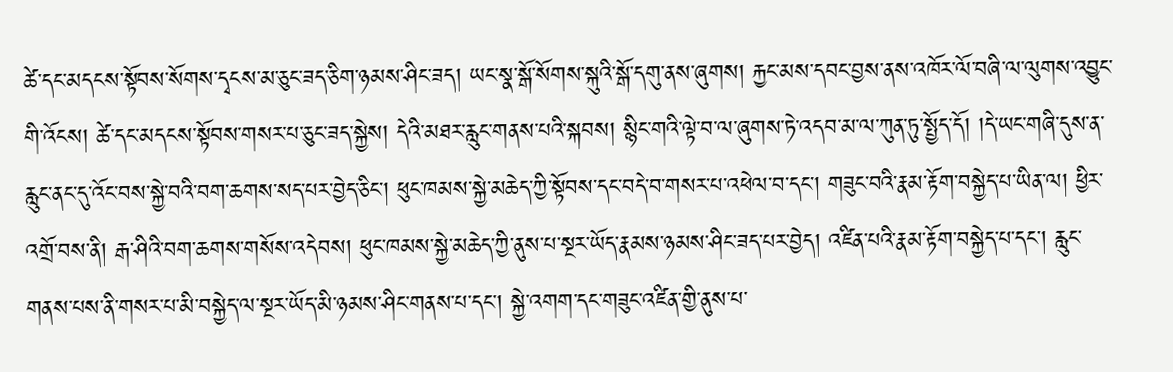ཚེ་དང་མདངས་སྟོབས་སོགས་དྭངས་མ་ཅུང་ཟད་ཅིག་ཉམས་ཤིང་ཟད། ཡང་སྣ་སྒོ་སོགས་སྐུའི་སྒོ་དགུ་ནས་ཞུགས། རྐྱང་མས་དབང་བྱས་ནས་འཁོར་ལོ་བཞི་ལ་ལུགས་འབྱུང་གི་འོངས། ཚེ་དང་མདངས་སྟོབས་གསར་པ་ཅུང་ཟད་སྐྱེས། དེའི་མཐར་རླུང་གནས་པའི་སྐབས། སྙིང་གའི་ལྟེ་བ་ལ་ཞུགས་ཏེ་འདབ་མ་ལ་ཀུན་ཏུ་སྤྱོད་དོ། །དེ་ཡང་གཞི་དུས་ན་རླུང་ནང་དུ་འོང་བས་སྐྱེ་བའི་བག་ཆགས་སད་པར་བྱེད་ཅིང་། ཕུང་ཁམས་སྐྱེ་མཆེད་ཀྱི་སྟོབས་དང་བདེ་བ་གསར་པ་འཕེལ་བ་དང་། གཟུང་བའི་རྣམ་རྟོག་བསྐྱེད་པ་ཡིན་ལ། ཕྱིར་འགྲོ་བས་ནི། རྒ་ཤིའི་བག་ཆགས་གསོས་འདེབས། ཕུང་ཁམས་སྐྱེ་མཆེད་ཀྱི་ནུས་པ་སྔར་ཡོད་རྣམས་ཉམས་ཤིང་ཟད་པར་བྱེད། འཛིན་པའི་རྣམ་རྟོག་བསྐྱེད་པ་དང་། རླུང་གནས་པས་ནི་གསར་པ་མི་བསྐྱེད་ལ་སྔར་ཡོད་མི་ཉམས་ཤིང་གནས་པ་དང་། སྐྱེ་འགག་དང་གཟུང་འཛིན་གྱི་ནུས་པ་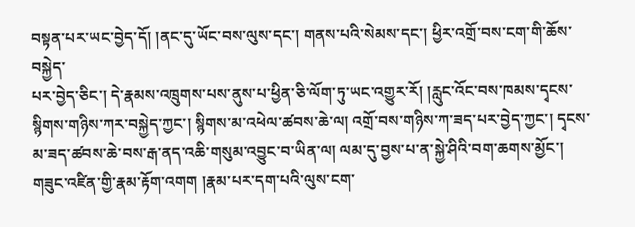བསྟན་པར་ཡང་བྱེད་དོ། །ནང་དུ་ཡོང་བས་ལུས་དང་། གནས་པའི་སེམས་དང་། ཕྱིར་འགྲོ་བས་ངག་གི་ཆོས་བསྐྱེད་
པར་བྱེད་ཅིང་། དེ་རྣམས་འཁྲུགས་པས་ནུས་པ་ཕྱིན་ཅི་ལོག་ཏུ་ཡང་འགྱུར་རོ། །རླུང་འོང་བས་ཁམས་དྭངས་སྙིགས་གཉིས་ཀར་བསྐྱེད་ཀྱང་། སྙིགས་མ་འཕེལ་ཚབས་ཆེ་ལ། འགྲོ་བས་གཉིས་ཀ་ཟད་པར་བྱེད་ཀྱང་། དྭངས་མ་ཟད་ཚབས་ཆེ་བས་རྒ་ནད་འཆི་གསུམ་འབྱུང་བ་ཡིན་ལ། ལམ་དུ་བྱས་པ་ན་སྐྱེ་ཤིའི་བག་ཆགས་མྱོང་། གཟུང་འཛིན་གྱི་རྣམ་རྟོག་འགག །རྣམ་པར་དག་པའི་ལུས་ངག་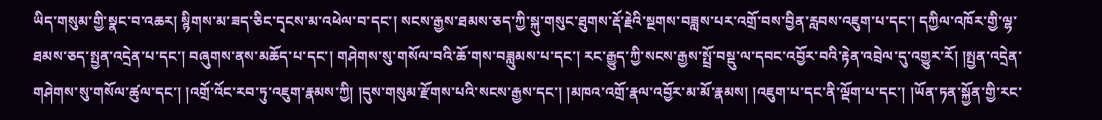ཡིད་གསུམ་གྱི་སྣང་བ་འཆར། སྙིགས་མ་ཟད་ཅིང་དྭངས་མ་འཕེལ་བ་དང་། སངས་རྒྱས་ཐམས་ཅད་ཀྱི་སྐུ་གསུང་ཐུགས་རྡོ་རྗེའི་སྔགས་བཟླས་པར་འགྲོ་བས་བྱིན་རླབས་འཇུག་པ་དང་། དཀྱིལ་འཁོར་གྱི་ལྷ་ཐམས་ཅད་སྤྱན་འདྲེན་པ་དང་། བཞུགས་ནས་མཆོད་པ་དང་། གཤེགས་སུ་གསོལ་བའི་ཆོ་གས་བཟླུམས་པ་དང་། རང་རྒྱུད་ཀྱི་སངས་རྒྱས་སྤྲོ་བསྡུ་ལ་དབང་འབྱོར་བའི་རྟེན་འབྲེལ་དུ་འགྱུར་རོ། །སྤྱན་འདྲེན་གཤེགས་སུ་གསོལ་ཚུལ་དང་། །འགྲོ་འོང་རབ་ཏུ་འཇུག་རྣམས་ཀྱི། །དུས་གསུམ་རྫོགས་པའི་སངས་རྒྱས་དང་། །མཁའ་འགྲོ་རྣལ་འབྱོར་མ་མོ་རྣམས། །འཇུག་པ་དང་ནི་ལྡོག་པ་དང་། །ཡོན་ཏན་སྐྱོན་གྱི་རང་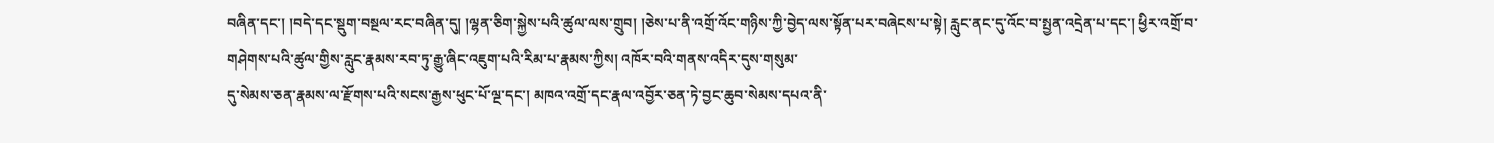བཞིན་དང་། །བདེ་དང་སྡུག་བསྔལ་རང་བཞིན་དུ། །ལྷན་ཅིག་སྐྱེས་པའི་ཚུལ་ལས་གྲུབ། །ཅེས་པ་ནི་འགྲོ་འོང་གཉིས་ཀྱི་བྱེད་ལས་སྟོན་པར་བཞེངས་པ་སྟེ། རླུང་ནང་དུ་འོང་བ་སྤྱན་འདྲེན་པ་དང་། ཕྱིར་འགྲོ་བ་གཤེགས་པའི་ཚུལ་གྱིས་རླུང་རྣམས་རབ་ཏུ་རྒྱུ་ཞིང་འཇུག་པའི་རིམ་པ་རྣམས་ཀྱིས། འཁོར་བའི་གནས་འདིར་དུས་གསུམ་
དུ་སེམས་ཅན་རྣམས་ལ་རྫོགས་པའི་སངས་རྒྱས་ཕུང་པོ་ལྔ་དང་། མཁའ་འགྲོ་དང་རྣལ་འབྱོར་ཅན་ཏེ་བྱང་ཆུབ་སེམས་དཔའ་ནི་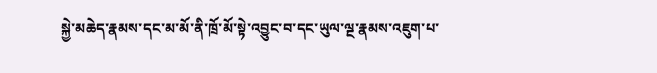སྐྱེ་མཆེད་རྣམས་དང་མ་མོ་ནི་ཁྲོ་མོ་སྟེ་འབྱུང་བ་དང་ཡུལ་ལྔ་རྣམས་འཇུག་པ་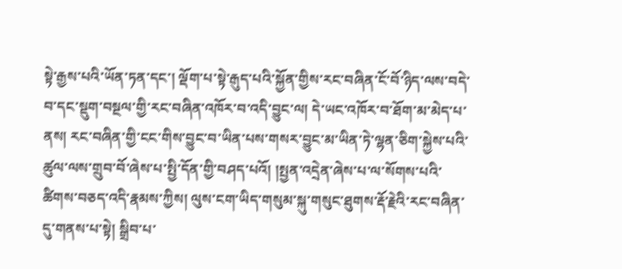སྟེ་རྒྱས་པའི་ཡོན་ཏན་དང་། ལྡོག་པ་སྟེ་རྒུད་པའི་སྐྱོན་གྱིས་རང་བཞིན་ངོ་བོ་ཉིད་ལས་བདེ་བ་དང་སྡུག་བསྔལ་གྱི་རང་བཞིན་འཁོར་བ་འདི་བྱུང་ལ། དེ་ཡང་འཁོར་བ་ཐོག་མ་མེད་པ་ནས། རང་བཞིན་གྱི་ངང་གིས་བྱུང་བ་ཡིན་པས་གསར་བྱུང་མ་ཡིན་ཏེ་ལྷན་ཅིག་སྐྱེས་པའི་ཚུལ་ལས་གྲུབ་བོ་ཞེས་པ་སྤྱི་དོན་གྱི་བཤད་པའོ། །སྤྱན་འདྲེན་ཞེས་པ་ལ་སོགས་པའི་ཚིགས་བཅད་འདི་རྣམས་ཀྱིས། ལུས་ངག་ཡིད་གསུམ་སྐུ་གསུང་ཐུགས་རྡོ་རྗེའི་རང་བཞིན་དུ་གནས་པ་སྟེ། སྒྲིབ་པ་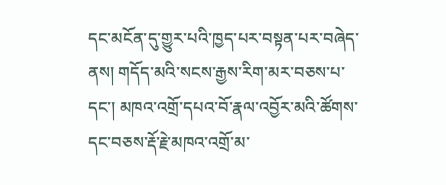དང་མངོན་དུ་གྱུར་པའི་ཁྱད་པར་བསྟན་པར་བཞེད་ནས། གདོད་མའི་སངས་རྒྱས་རིག་མར་བཅས་པ་དང་། མཁའ་འགྲོ་དཔའ་བོ་རྣལ་འབྱོར་མའི་ཚོགས་དང་བཅས་རྡོ་རྗེ་མཁའ་འགྲོ་མ་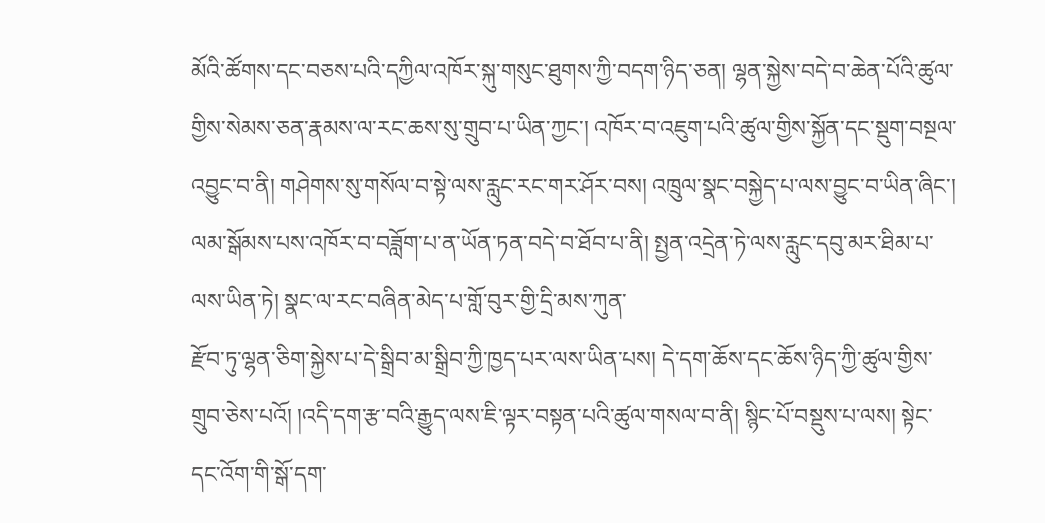མོའི་ཚོགས་དང་བཅས་པའི་དཀྱིལ་འཁོར་སྐུ་གསུང་ཐུགས་ཀྱི་བདག་ཉིད་ཅན། ལྷན་སྐྱེས་བདེ་བ་ཆེན་པོའི་ཚུལ་གྱིས་སེམས་ཅན་རྣམས་ལ་རང་ཆས་སུ་གྲུབ་པ་ཡིན་ཀྱང་། འཁོར་བ་འཇུག་པའི་ཚུལ་གྱིས་སྐྱོན་དང་སྡུག་བསྔལ་འབྱུང་བ་ནི། གཤེགས་སུ་གསོལ་བ་སྟེ་ལས་རླུང་རང་གར་ཤོར་བས། འཁྲུལ་སྣང་བསྐྱེད་པ་ལས་བྱུང་བ་ཡིན་ཞིང་། ལམ་སྒོམས་པས་འཁོར་བ་བཟློག་པ་ན་ཡོན་ཏན་བདེ་བ་ཐོབ་པ་ནི། སྤྱན་འདྲེན་ཏེ་ལས་རླུང་དབུ་མར་ཐིམ་པ་ལས་ཡིན་ཏེ། སྣང་ལ་རང་བཞིན་མེད་པ་གློ་བུར་གྱི་དྲི་མས་ཀུན་
རྫོབ་ཏུ་ལྷན་ཅིག་སྐྱེས་པ་དེ་སྒྲིབ་མ་སྒྲིབ་ཀྱི་ཁྱད་པར་ལས་ཡིན་པས། དེ་དག་ཆོས་དང་ཆོས་ཉིད་ཀྱི་ཚུལ་གྱིས་གྲུབ་ཅེས་པའོ། །འདི་དག་རྩ་བའི་རྒྱུད་ལས་ཇི་ལྟར་བསྟན་པའི་ཚུལ་གསལ་བ་ནི། སྙིང་པོ་བསྡུས་པ་ལས། སྟེང་དང་འོག་གི་སྒོ་དག་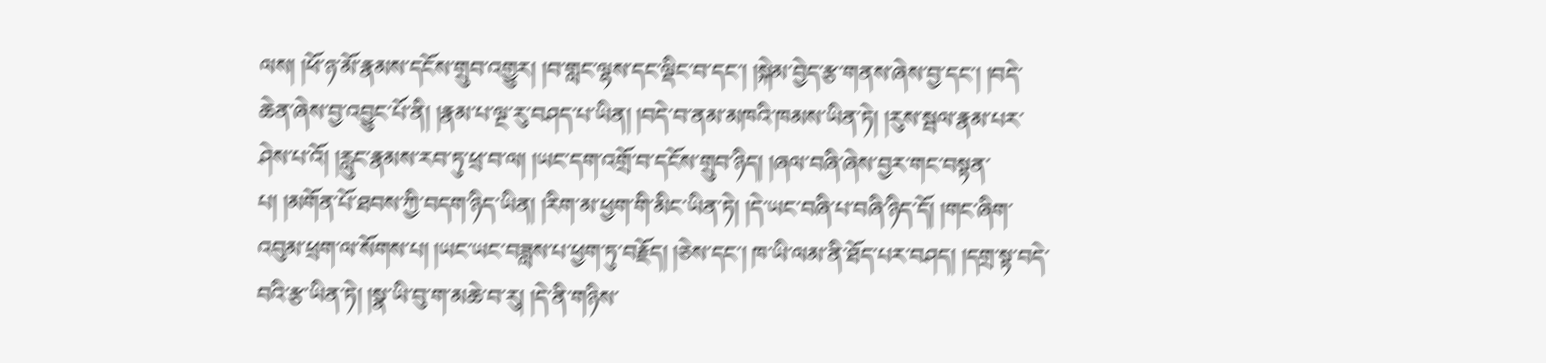ལས། །ཕོ་ཉ་མོ་རྣམས་དངོས་གྲུབ་འགྱུར། །བ་གླང་ལྷས་དང་ལྡིང་བ་དང་། །སྐེམ་བྱེད་རྩ་གནས་ཞེས་བྱ་དང་། །བདེ་ཆེན་ཞེས་བྱ་འབྱུང་པོ་ནི། །རྣམ་པ་ལྔ་རུ་བཤད་པ་ཡིན། །བདེ་བ་ནམ་མཁའི་ཁམས་ཡིན་ཏེ། །རུས་སྦལ་རྣམ་པར་ཤེས་པ་འོ། །རླུང་རྣམས་རབ་ཏུ་ཕྲ་བ་ལ། །ཡང་དག་འགྲོ་བ་དངོས་གྲུབ་ཉིད། །ཞལ་བཞི་ཞེས་བྱར་གང་བསྟན་པ། །མགོན་པོ་ཐབས་ཀྱི་བདག་ཉིད་ཡིན། །རིག་མ་ཕྱག་གི་མིང་ཡིན་ཏེ། །དེ་ཡང་བཞི་པ་བཞི་ཉིད་དོ། །གང་ཞིག་འབུམ་ཕྲག་ལ་སོགས་པ། །ཡང་ཡང་བཟླས་པ་ཕྱག་ཏུ་བརྗོད། །ཅེས་དང་། ཁ་ཡི་ལམ་ནི་ཐོད་པར་བཤད། །དགྲ་སྟ་བདེ་བའི་རྩ་ཡིན་ཏེ། །སྣ་ཡི་བུ་ག་མཆེ་བ་རུ། །དེ་ནི་གཉིས་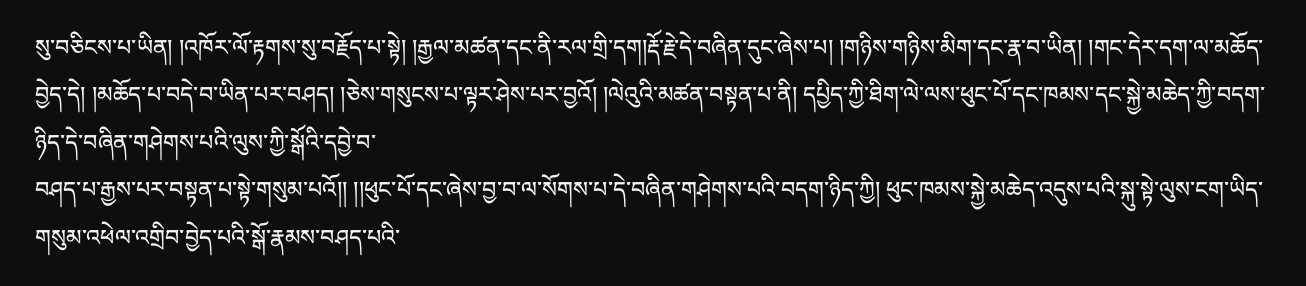སུ་བཅིངས་པ་ཡིན། །འཁོར་ལོ་རྟགས་སུ་བརྗོད་པ་སྟེ། །རྒྱལ་མཚན་དང་ནི་རལ་གྲི་དག།རྡོ་རྗེ་དེ་བཞིན་དུང་ཞེས་པ། །གཉིས་གཉིས་མིག་དང་རྣ་བ་ཡིན། །གང་དེར་དག་ལ་མཆོད་བྱེད་དེ། །མཆོད་པ་བདེ་བ་ཡིན་པར་བཤད། །ཅེས་གསུངས་པ་ལྟར་ཤེས་པར་བྱའོ། །ལེའུའི་མཚན་བསྟན་པ་ནི། དཔྱིད་ཀྱི་ཐིག་ལེ་ལས་ཕུང་པོ་དང་ཁམས་དང་སྐྱེ་མཆེད་ཀྱི་བདག་ཉིད་དེ་བཞིན་གཤེགས་པའི་ལུས་ཀྱི་སྒོའི་དབྱེ་བ་
བཤད་པ་རྒྱས་པར་བསྟན་པ་སྟེ་གསུམ་པའོ།། །།ཕུང་པོ་དང་ཞེས་བྱ་བ་ལ་སོགས་པ་དེ་བཞིན་གཤེགས་པའི་བདག་ཉིད་ཀྱི། ཕུང་ཁམས་སྐྱེ་མཆེད་འདུས་པའི་སྐུ་སྟེ་ལུས་ངག་ཡིད་གསུམ་འཕེལ་འགྲིབ་བྱེད་པའི་སྒོ་རྣམས་བཤད་པའི་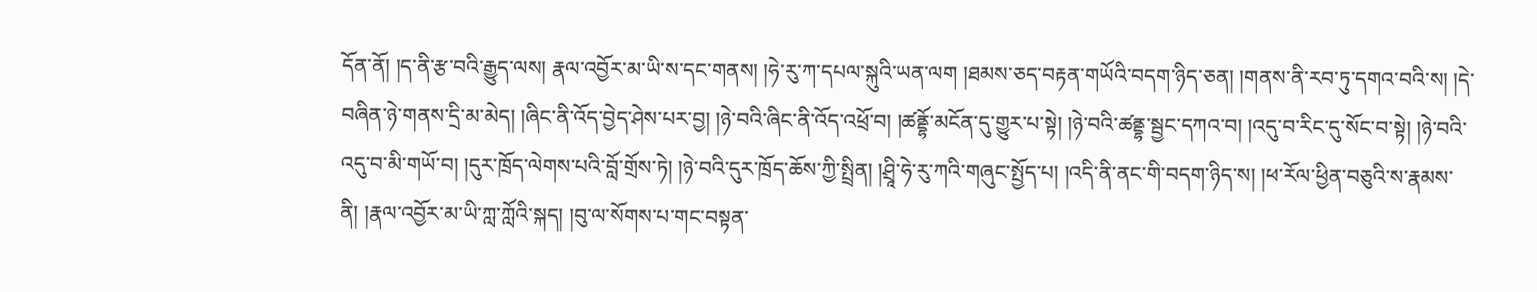དོན་ནོ། །ད་ནི་རྩ་བའི་རྒྱུད་ལས། རྣལ་འབྱོར་མ་ཡི་ས་དང་གནས། །ཧེ་རུ་ཀ་དཔལ་སྐུའི་ཡན་ལག །ཐམས་ཅད་བརྟན་གཡོའི་བདག་ཉིད་ཅན། །གནས་ནི་རབ་ཏུ་དགའ་བའི་ས། །དེ་བཞིན་ཉེ་གནས་དྲི་མ་མེད། །ཞིང་ནི་འོད་བྱེད་ཤེས་པར་བྱ། །ཉེ་བའི་ཞིང་ནི་འོད་འཕྲོ་བ། །ཚནྡྷོ་མངོན་དུ་གྱུར་པ་སྟེ། །ཉེ་བའི་ཚནྡྷ་སྦྱང་དཀའ་བ། །འདུ་བ་རིང་དུ་སོང་བ་སྟེ། །ཉེ་བའི་འདུ་བ་མི་གཡོ་བ། །དུར་ཁྲོད་ལེགས་པའི་བློ་གྲོས་ཏེ། །ཉེ་བའི་དུར་ཁྲོད་ཆོས་ཀྱི་སྤྲིན། །ཤྲཱི་ཧེ་རུ་ཀའི་གཞུང་སྤྱོད་པ། །འདི་ནི་ནང་གི་བདག་ཉིད་ས། །ཕ་རོལ་ཕྱིན་བཅུའི་ས་རྣམས་ནི། །རྣལ་འབྱོར་མ་ཡི་ཀླ་ཀློའི་སྐད། །བུ་ལ་སོགས་པ་གང་བསྟན་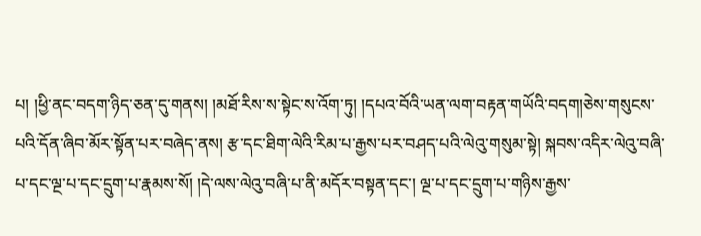པ། །ཕྱི་ནང་བདག་ཉིད་ཅན་དུ་གནས། །མཐོ་རིས་ས་སྟེང་ས་འོག་ཏུ། །དཔའ་བོའི་ཡན་ལག་བརྟན་གཡོའི་བདག།ཅེས་གསུངས་པའི་དོན་ཞིབ་མོར་སྟོན་པར་བཞེད་ནས། རྩ་དང་ཐིག་ལེའི་རིམ་པ་རྒྱས་པར་བཤད་པའི་ལེའུ་གསུམ་སྟེ། སྐབས་འདིར་ལེའུ་བཞི་པ་དང་ལྔ་པ་དང་དྲུག་པ་རྣམས་སོ། །དེ་ལས་ལེའུ་བཞི་པ་ནི་མདོར་བསྟན་དང་། ལྔ་པ་དང་དྲུག་པ་གཉིས་རྒྱས་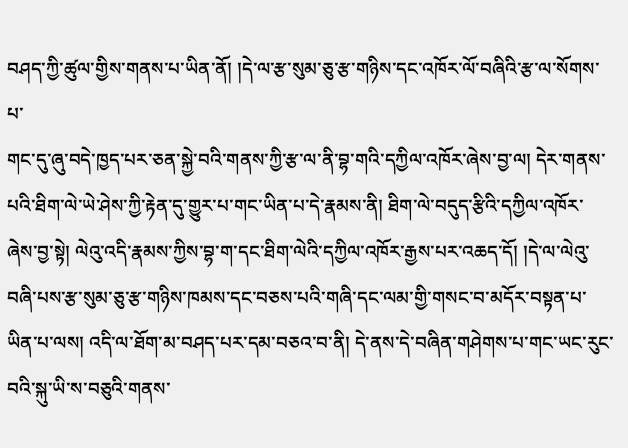བཤད་ཀྱི་ཚུལ་གྱིས་གནས་པ་ཡིན་ནོ། །དེ་ལ་རྩ་སུམ་ཅུ་རྩ་གཉིས་དང་འཁོར་ལོ་བཞིའི་རྩ་ལ་སོགས་པ་
གང་དུ་ཞུ་བདེ་ཁྱད་པར་ཅན་སྐྱེ་བའི་གནས་ཀྱི་རྩ་ལ་ནི་བྷ་གའི་དཀྱིལ་འཁོར་ཞེས་བྱ་ལ། དེར་གནས་པའི་ཐིག་ལེ་ཡེ་ཤེས་ཀྱི་རྟེན་དུ་གྱུར་པ་གང་ཡིན་པ་དེ་རྣམས་ནི། ཐིག་ལེ་བདུད་རྩིའི་དཀྱིལ་འཁོར་ཞེས་བྱ་སྟེ། ལེའུ་འདི་རྣམས་ཀྱིས་བྷ་ག་དང་ཐིག་ལེའི་དཀྱིལ་འཁོར་རྒྱས་པར་འཆད་དོ། །དེ་ལ་ལེའུ་བཞི་པས་རྩ་སུམ་ཅུ་རྩ་གཉིས་ཁམས་དང་བཅས་པའི་གཞི་དང་ལམ་གྱི་གསང་བ་མདོར་བསྟན་པ་ཡིན་པ་ལས། འདི་ལ་ཐོག་མ་བཤད་པར་དམ་བཅའ་བ་ནི། དེ་ནས་དེ་བཞིན་གཤེགས་པ་གང་ཡང་རུང་བའི་སྐུ་ཡི་ས་བཅུའི་གནས་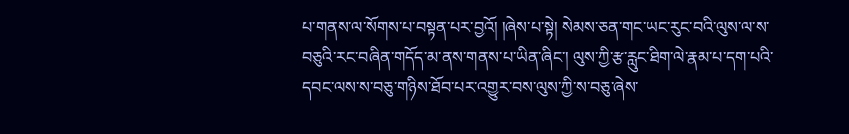པ་གནས་ལ་སོགས་པ་བསྟན་པར་བྱའོ། །ཞེས་པ་སྟེ། སེམས་ཅན་གང་ཡང་རུང་བའི་ལུས་ལ་ས་བཅུའི་རང་བཞིན་གདོད་མ་ནས་གནས་པ་ཡིན་ཞིང་། ལུས་ཀྱི་རྩ་རླུང་ཐིག་ལེ་རྣམ་པ་དག་པའི་དབང་ལས་ས་བཅུ་གཉིས་ཐོབ་པར་འགྱུར་བས་ལུས་ཀྱི་ས་བཅུ་ཞེས་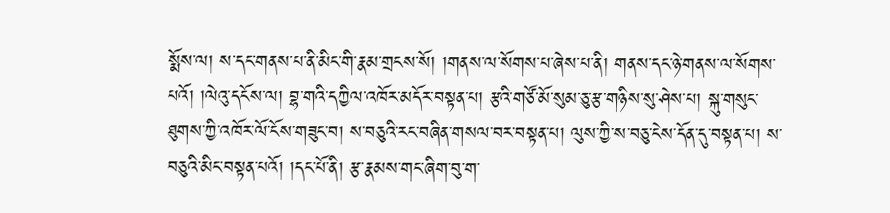སྨོས་ལ། ས་དང་གནས་པ་ནི་མིང་གི་རྣམ་གྲངས་སོ། །གནས་ལ་སོགས་པ་ཞེས་པ་ནི། གནས་དང་ཉེ་གནས་ལ་སོགས་པའོ། །ལེའུ་དངོས་ལ། བྷ་གའི་དཀྱིལ་འཁོར་མདོར་བསྟན་པ། རྩའི་གཙོ་མོ་སུམ་ཅུ་རྩ་གཉིས་སུ་ཤེས་པ། སྐུ་གསུང་ཐུགས་ཀྱི་འཁོར་ལོ་ངོས་གཟུང་བ། ས་བཅུའི་རང་བཞིན་གསལ་བར་བསྟན་པ། ལུས་ཀྱི་ས་བཅུ་ངེས་དོན་དུ་བསྟན་པ། ས་བཅུའི་མིང་བསྟན་པའོ། །དང་པོ་ནི། རྩ་རྣམས་གང་ཞིག་བུ་ག་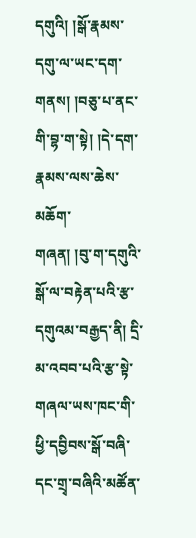དགུའི། །སྒོ་རྣམས་དགུ་ལ་ཡང་དག་གནས། །བཅུ་པ་ནང་གི་བྷ་ག་སྟེ། །དེ་དག་རྣམས་ལས་ཆེས་མཆོག་
གཞན། །བུ་ག་དགུའི་སྒོ་ལ་བརྟེན་པའི་རྩ་དགུའམ་བརྒྱད་ནི། དྲི་མ་འབབ་པའི་རྩ་སྟེ་གཞལ་ཡས་ཁང་གི་ཕྱི་དབྱིབས་སྒོ་བཞི་དང་གྲྭ་བཞིའི་མཚོན་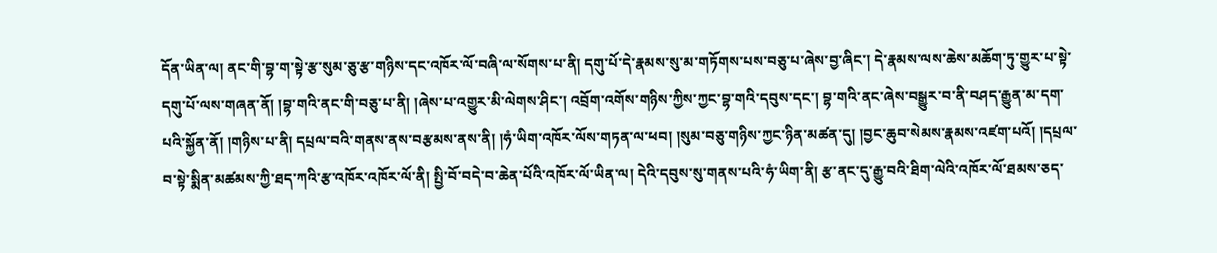དོན་ཡིན་ལ། ནང་གི་བྷ་ག་སྟེ་རྩ་སུམ་ཅུ་རྩ་གཉིས་དང་འཁོར་ལོ་བཞི་ལ་སོགས་པ་ནི། དགུ་པོ་དེ་རྣམས་སུ་མ་གཏོགས་པས་བཅུ་པ་ཞེས་བྱ་ཞིང་། དེ་རྣམས་ལས་ཆེས་མཆོག་ཏུ་གྱུར་པ་སྟེ་དགུ་པོ་ལས་གཞན་ནོ། །བྷ་གའི་ནང་གི་བཅུ་པ་ནི། །ཞེས་པ་འགྱུར་མི་ལེགས་ཤིང་། འབྲོག་འགོས་གཉིས་ཀྱིས་ཀྱང་བྷ་གའི་དབུས་དང་། བྷ་གའི་ནང་ཞེས་བསྒྱུར་བ་ནི་བཤད་རྒྱུན་མ་དག་པའི་སྐྱོན་ནོ། །གཉིས་པ་ནི། དཔྲལ་བའི་གནས་ནས་བརྩམས་ནས་ནི། །ཧཾ་ཡིག་འཁོར་ལོས་གཏན་ལ་ཕབ། །སུམ་བཅུ་གཉིས་ཀྱང་ཉིན་མཚན་དུ། །བྱང་ཆུབ་སེམས་རྣམས་འཛག་པའོ། །དཔྲལ་བ་སྟེ་སྨིན་མཚམས་ཀྱི་ཐད་ཀའི་རྩ་འཁོར་འཁོར་ལོ་ནི། སྤྱི་བོ་བདེ་བ་ཆེན་པོའི་འཁོར་ལོ་ཡིན་ལ། དེའི་དབུས་སུ་གནས་པའི་ཧཾ་ཡིག་ནི། རྩ་ནང་དུ་རྒྱུ་བའི་ཐིག་ལེའི་འཁོར་ལོ་ཐམས་ཅད་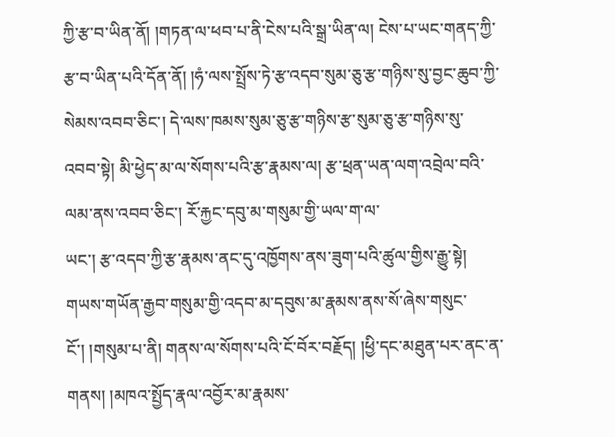ཀྱི་རྩ་བ་ཡིན་ནོ། །གཏན་ལ་ཕབ་པ་ནི་ངེས་པའི་སྒྲ་ཡིན་ལ། ངེས་པ་ཡང་གནད་ཀྱི་རྩ་བ་ཡིན་པའི་དོན་ནོ། །ཧཾ་ལས་སྤྲོས་ཏེ་རྩ་འདབ་སུམ་ཅུ་རྩ་གཉིས་སུ་བྱང་ཆུབ་ཀྱི་སེམས་འབབ་ཅིང་། དེ་ལས་ཁམས་སུམ་ཅུ་རྩ་གཉིས་རྩ་སུམ་ཅུ་རྩ་གཉིས་སུ་འབབ་སྟེ། མི་ཕྱེད་མ་ལ་སོགས་པའི་རྩ་རྣམས་ལ། རྩ་ཕྲན་ཡན་ལག་འབྲེལ་བའི་ལམ་ནས་འབབ་ཅིང་། རོ་རྐྱང་དབུ་མ་གསུམ་གྱི་ཡལ་ག་ལ་
ཡང་། རྩ་འདབ་ཀྱི་རྩ་རྣམས་ནང་དུ་འཁྱོགས་ནས་ཟུག་པའི་ཚུལ་གྱིས་རྒྱུ་སྟེ། གཡས་གཡོན་རྒྱབ་གསུམ་གྱི་འདབ་མ་དབུས་མ་རྣམས་ནས་སོ་ཞེས་གསུང་ངོ་། །གསུམ་པ་ནི། གནས་ལ་སོགས་པའི་ངོ་བོར་བརྗོད། །ཕྱི་དང་མཐུན་པར་ནང་ན་གནས། །མཁའ་སྤྱོད་རྣལ་འབྱོར་མ་རྣམས་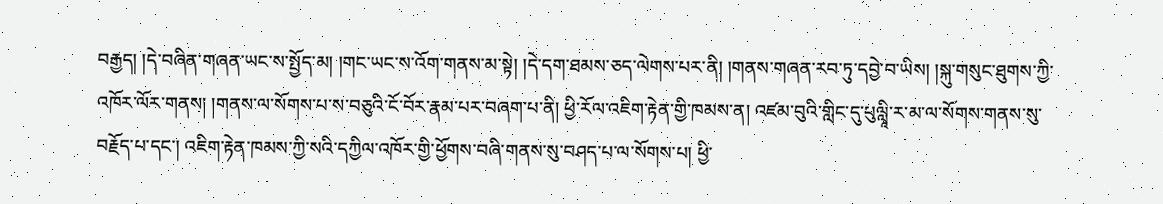བརྒྱད། །དེ་བཞིན་གཞན་ཡང་ས་སྤྱོད་མ། །གང་ཡང་ས་འོག་གནས་མ་སྟེ། །དེ་དག་ཐམས་ཅད་ལེགས་པར་ནི། །གནས་གཞན་རབ་ཏུ་དབྱེ་བ་ཡིས། །སྐུ་གསུང་ཐུགས་ཀྱི་འཁོར་ལོར་གནས། །གནས་ལ་སོགས་པ་ས་བཅུའི་ངོ་བོར་རྣམ་པར་བཞག་པ་ནི། ཕྱི་རོལ་འཇིག་རྟེན་གྱི་ཁམས་ན། འཛམ་བུའི་གླིང་དུ་པུལླཱི་ར་མ་ལ་སོགས་གནས་སུ་བརྗོད་པ་དང་། འཇིག་རྟེན་ཁམས་ཀྱི་སའི་དཀྱིལ་འཁོར་གྱི་ཕྱོགས་བཞི་གནས་སུ་བཤད་པ་ལ་སོགས་པ། ཕྱི་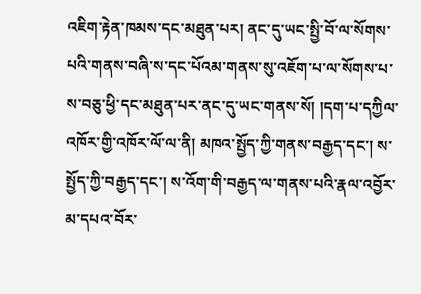འཇིག་རྟེན་ཁམས་དང་མཐུན་པར། ནང་དུ་ཡང་སྤྱི་བོ་ལ་སོགས་པའི་གནས་བཞི་ས་དང་པོའམ་གནས་སུ་འཇོག་པ་ལ་སོགས་པ་ས་བཅུ་ཕྱི་དང་མཐུན་པར་ནང་དུ་ཡང་གནས་སོ། །དག་པ་དཀྱིལ་འཁོར་གྱི་འཁོར་ལོ་ལ་ནི། མཁའ་སྤྱོད་ཀྱི་གནས་བརྒྱད་དང་། ས་སྤྱོད་ཀྱི་བརྒྱད་དང་། ས་འོག་གི་བརྒྱད་ལ་གནས་པའི་རྣལ་འབྱོར་མ་དཔའ་བོར་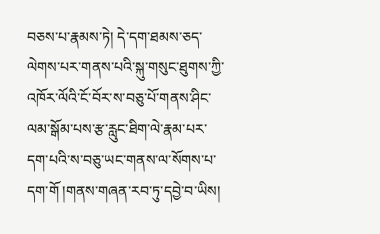བཅས་པ་རྣམས་ཏེ། དེ་དག་ཐམས་ཅད་ལེགས་པར་གནས་པའི་སྐུ་གསུང་ཐུགས་ཀྱི་འཁོར་ལོའི་ངོ་བོར་ས་བཅུ་པོ་གནས་ཤིང་ལམ་སྒོམ་པས་རྩ་རླུང་ཐིག་ལེ་རྣམ་པར་དག་པའི་ས་བཅུ་ཡང་གནས་ལ་སོགས་པ་དག་གོ །གནས་གཞན་རབ་ཏུ་དབྱེ་བ་ཡིས།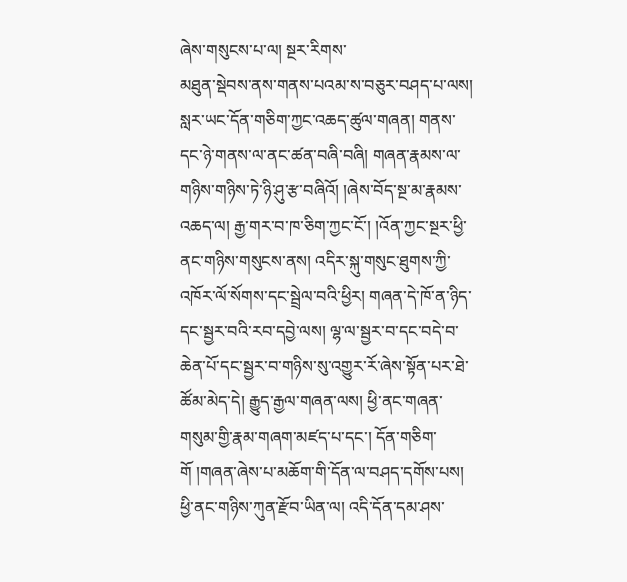ཞེས་གསུངས་པ་ལ། སྔར་རིགས་
མཐུན་སྡེབས་ནས་གནས་པའམ་ས་བཅུར་བཤད་པ་ལས། སླར་ཡང་དོན་གཅིག་ཀྱང་འཆད་ཚུལ་གཞན། གནས་དང་ཉེ་གནས་ལ་ནང་ཚན་བཞི་བཞི། གཞན་རྣམས་ལ་གཉིས་གཉིས་ཏེ་ཉི་ཤུ་རྩ་བཞིའོ། །ཞེས་བོད་སྔ་མ་རྣམས་འཆད་ལ། རྒྱ་གར་བ་ཁ་ཅིག་ཀྱང་ངོ་། །འོན་ཀྱང་སྔར་ཕྱི་ནང་གཉིས་གསུངས་ནས། འདིར་སྐུ་གསུང་ཐུགས་ཀྱི་འཁོར་ལོ་སོགས་དང་སྦྲེལ་བའི་ཕྱིར། གཞན་དེ་ཁོ་ན་ཉིད་དང་སྦྱར་བའི་རབ་དབྱེ་ལས། ལྷ་ལ་སྦྱར་བ་དང་བདེ་བ་ཆེན་པོ་དང་སྦྱར་བ་གཉིས་སུ་འགྱུར་རོ་ཞེས་སྟོན་པར་ཐེ་ཚོམ་མེད་དེ། རྒྱུད་རྒྱལ་གཞན་ལས། ཕྱི་ནང་གཞན་གསུམ་གྱི་རྣམ་གཞག་མཛད་པ་དང་། དོན་གཅིག་གོ །གཞན་ཞེས་པ་མཆོག་གི་དོན་ལ་བཤད་དགོས་པས། ཕྱི་ནང་གཉིས་ཀུན་རྫོབ་ཡིན་ལ། འདི་དོན་དམ་ཤས་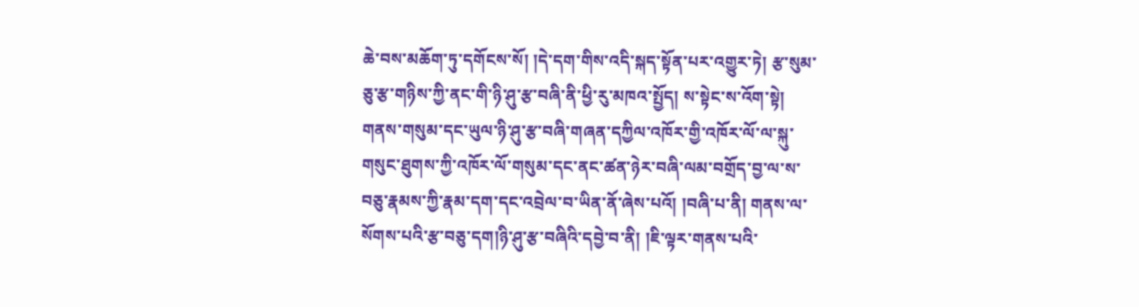ཆེ་བས་མཆོག་ཏུ་དགོངས་སོ། །དེ་དག་གིས་འདི་སྐད་སྟོན་པར་འགྱུར་ཏེ། རྩ་སུམ་ཅུ་རྩ་གཉིས་ཀྱི་ནང་གི་ཉི་ཤུ་རྩ་བཞི་ནི་ཕྱི་རུ་མཁའ་སྤྱོད། ས་སྟེང་ས་འོག་སྟེ། གནས་གསུམ་དང་ཡུལ་ཉི་ཤུ་རྩ་བཞི་གཞན་དཀྱིལ་འཁོར་གྱི་འཁོར་ལོ་ལ་སྐུ་གསུང་ཐུགས་ཀྱི་འཁོར་ལོ་གསུམ་དང་ནང་ཚན་ཉེར་བཞི་ལམ་བགྲོད་བྱ་ལ་ས་བཅུ་རྣམས་ཀྱི་རྣམ་དག་དང་འབྲེལ་བ་ཡིན་ནོ་ཞེས་པའོ། །བཞི་པ་ནི། གནས་ལ་སོགས་པའི་རྩ་བཅུ་དག།ཉི་ཤུ་རྩ་བཞིའི་དབྱེ་བ་ནི། །ཇི་ལྟར་གནས་པའི་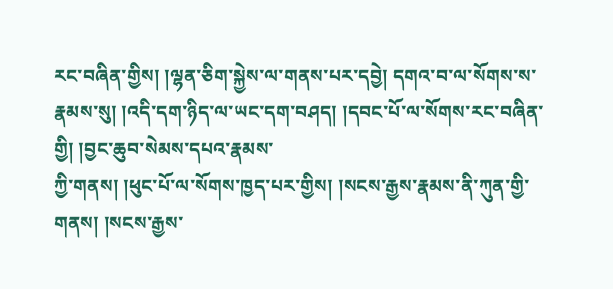རང་བཞིན་གྱིས། །ལྷན་ཅིག་སྐྱེས་ལ་གནས་པར་དབྱེ། དགའ་བ་ལ་སོགས་ས་རྣམས་སུ། །འདི་དག་ཉིད་ལ་ཡང་དག་བཤད། །དབང་པོ་ལ་སོགས་རང་བཞིན་གྱི། །བྱང་ཆུབ་སེམས་དཔའ་རྣམས་
ཀྱི་གནས། །ཕུང་པོ་ལ་སོགས་ཁྱད་པར་གྱིས། །སངས་རྒྱས་རྣམས་ནི་ཀུན་གྱི་གནས། །སངས་རྒྱས་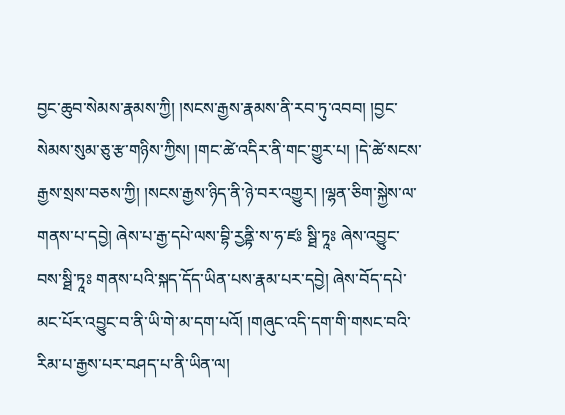བྱང་ཆུབ་སེམས་རྣམས་ཀྱི། །སངས་རྒྱས་རྣམས་ནི་རབ་ཏུ་འབབ། །བྱང་སེམས་སུམ་ཅུ་རྩ་གཉིས་ཀྱིས། །གང་ཚེ་འདིར་ནི་གང་གྱུར་པ། །དེ་ཚེ་སངས་རྒྱས་སྲས་བཅས་ཀྱི། །སངས་རྒྱས་ཉིད་ནི་ཉེ་བར་འགྱུར། །ལྷན་ཅིག་སྐྱེས་ལ་གནས་པ་དབྱེ། ཞེས་པ་རྒྱ་དཔེ་ལས་བྷི་རྱནྟི་ས་ཧ་ཛཿ སྠི་ཏཱཿ ཞེས་འབྱུང་བས་སྠི་ཏཱཿ གནས་པའི་སྐད་དོད་ཡིན་པས་རྣམ་པར་དབྱེ། ཞེས་བོད་དཔེ་མང་པོར་འབྱུང་བ་ནི་ཡི་གེ་མ་དག་པའོ། །གཞུང་འདི་དག་གི་གསང་བའི་རིམ་པ་རྒྱས་པར་བཤད་པ་ནི་ཡིན་ལ།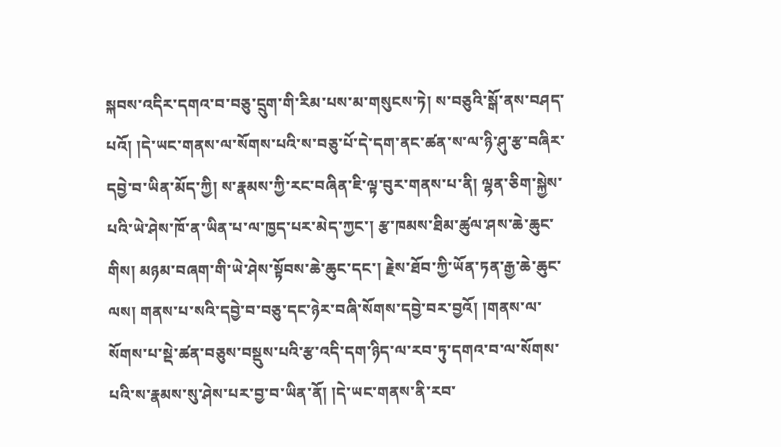སྐབས་འདིར་དགའ་བ་བཅུ་དྲུག་གི་རིམ་པས་མ་གསུངས་ཏེ། ས་བཅུའི་སྒོ་ནས་བཤད་པའོ། །དེ་ཡང་གནས་ལ་སོགས་པའི་ས་བཅུ་པོ་དེ་དག་ནང་ཚན་ས་ལ་ཉི་ཤུ་རྩ་བཞིར་དབྱེ་བ་ཡིན་མོད་ཀྱི། ས་རྣམས་ཀྱི་རང་བཞིན་ཇི་ལྟ་བུར་གནས་པ་ནི། ལྷན་ཅིག་སྐྱེས་པའི་ཡེ་ཤེས་ཁོ་ན་ཡིན་པ་ལ་ཁྱད་པར་མེད་ཀྱང་། རྩ་ཁམས་ཐིམ་ཚུལ་ཤས་ཆེ་ཆུང་གིས། མཉམ་བཞག་གི་ཡེ་ཤེས་སྟོབས་ཆེ་ཆུང་དང་། རྗེས་ཐོབ་ཀྱི་ཡོན་ཏན་རྒྱ་ཆེ་ཆུང་ལས། གནས་པ་སའི་དབྱེ་བ་བཅུ་དང་ཉེར་བཞི་སོགས་དབྱེ་བར་བྱའོ། །གནས་ལ་སོགས་པ་སྡེ་ཚན་བཅུས་བསྡུས་པའི་རྩ་འདི་དག་ཉིད་ལ་རབ་ཏུ་དགའ་བ་ལ་སོགས་པའི་ས་རྣམས་སུ་ཤེས་པར་བྱ་བ་ཡིན་ནོ། །དེ་ཡང་གནས་ནི་རབ་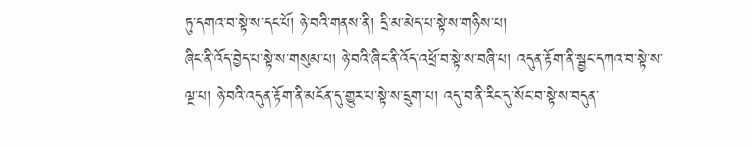ཏུ་དགའ་བ་སྟེ་ས་དང་པོ། ཉེ་བའི་གནས་ནི། དྲི་མ་མེད་པ་སྟེ་ས་གཉིས་པ།
ཞིང་ནི་འོད་བྱེད་པ་སྟེ་ས་གསུམ་པ། ཉེ་བའི་ཞིང་ནི་འོད་འཕྲོ་བ་སྟེ་ས་བཞི་པ། འདུན་རྟོག་ནི་སྦྱང་དཀའ་བ་སྟེ་ས་ལྔ་པ། ཉེ་བའི་འདུན་རྟོག་ནི་མངོན་དུ་གྱུར་པ་སྟེ་ས་དྲུག་པ། འདུ་བ་ནི་རིང་དུ་སོང་བ་སྟེ་ས་བདུན་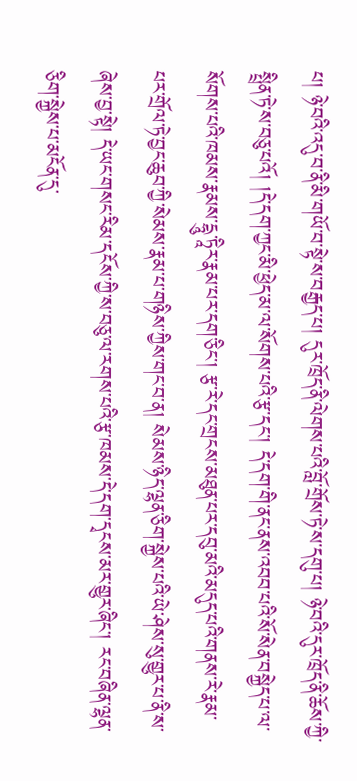པ། ཉེ་བའི་འདུ་བ་ནི་མི་གཡོ་བ་སྟེ་ས་བརྒྱད་པ། དུར་ཁྲོད་ནི་ལེགས་པའི་བློ་གྲོས་ཏེ་ས་དགུ་པ། ཉེ་བའི་དུར་ཁྲོད་ནི་ཆོས་ཀྱི་སྤྲིན་ཏེ་ས་བཅུ་པའོ། །དེ་དག་ཀྱང་མི་ཕྱེད་མ་ལ་སོགས་པའི་རྩ་དང་། དེ་དག་གི་ནང་ནས་འབབ་པའི་སོ་སེན་བསྐྱེད་པ་ལ་སོགས་པའི་ཁམས་རྣམས་དྷཱུ་ཏཱིར་རྣམ་པར་དག་ཅིང་། རྩ་རེ་དང་གྲངས་མཐུན་པར་དབུ་མའི་མདུད་པའི་གནས་རེ་རྣམ་པར་གྲོལ་ཏེ་བྱང་ཆུབ་ཀྱི་སེམས་རྣམ་པ་གཉིས་ཀྱིས་གང་བ་ན། སེམས་ཉིད་ལྷན་ཅིག་སྐྱེས་པའི་ཡེ་ཤེས་སུ་གྱུར་པ་ནི་ས་ཞེས་བྱ་སྟེ། དེ་ཡང་གསང་རིམ་དངོས་ཀྱི་ས་བཅུ་ལ་རགས་པའི་རྩ་ཁམས་དེ་དག་དྭངས་མར་གྱུར་ཞིང་། རང་བཞིན་ལྷན་ཅིག་སྐྱེས་པ་མངོན་དུ་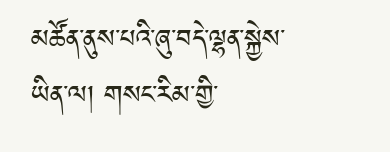མཚོན་ནུས་པའི་ཞུ་བདེ་ལྷན་སྐྱེས་ཡིན་ལ། གསང་རིམ་གྱི་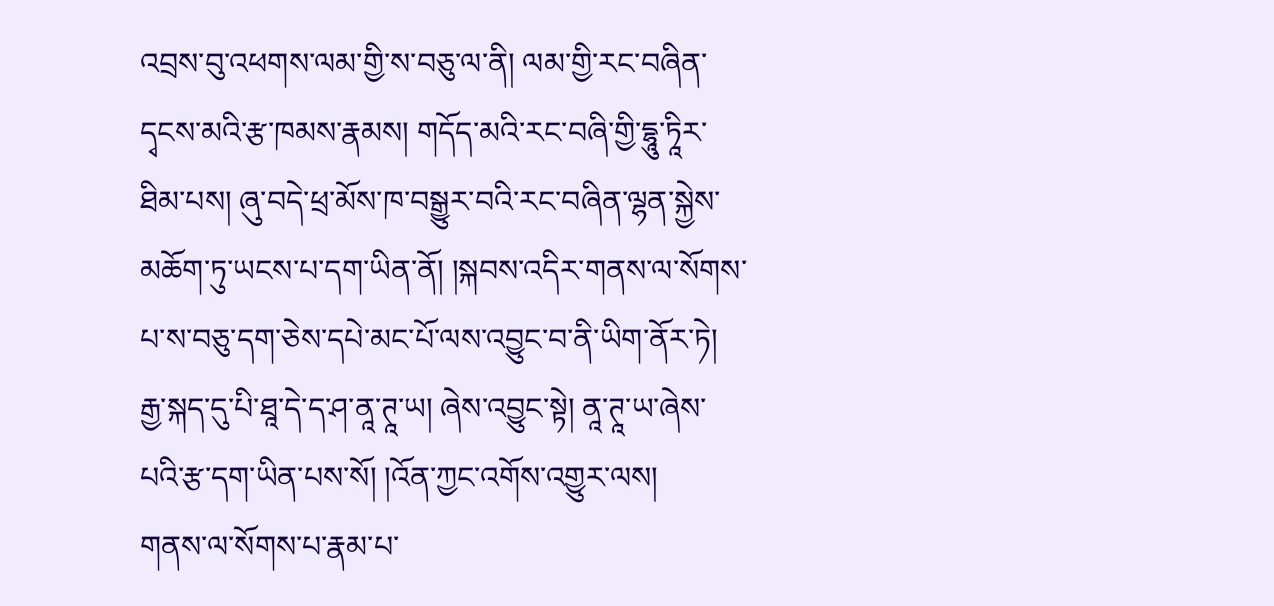འབྲས་བུ་འཕགས་ལམ་གྱི་ས་བཅུ་ལ་ནི། ལམ་གྱི་རང་བཞིན་དྭངས་མའི་རྩ་ཁམས་རྣམས། གདོད་མའི་རང་བཞི་གྱི་དྷཱུ་ཏཱིར་ཐིམ་པས། ཞུ་བདེ་ཕྲ་མོས་ཁ་བསྒྱུར་བའི་རང་བཞིན་ལྷན་སྐྱེས་མཆོག་ཏུ་ཡངས་པ་དག་ཡིན་ནོ། །སྐབས་འདིར་གནས་ལ་སོགས་པ་ས་བཅུ་དག་ཅེས་དཔེ་མང་པོ་ལས་འབྱུང་བ་ནི་ཡིག་ནོར་ཏེ། རྒྱ་སྐད་དུ་པི་ཐཱ་དེ་ད་ཤ་ནཱ་ཊཱ་ཡ། ཞེས་འབྱུང་སྟེ། ནཱ་ཊཱ་ཡ་ཞེས་པའི་རྩ་དག་ཡིན་པས་སོ། །འོན་ཀྱང་འགོས་འགྱུར་ལས།
གནས་ལ་སོགས་པ་རྣམ་པ་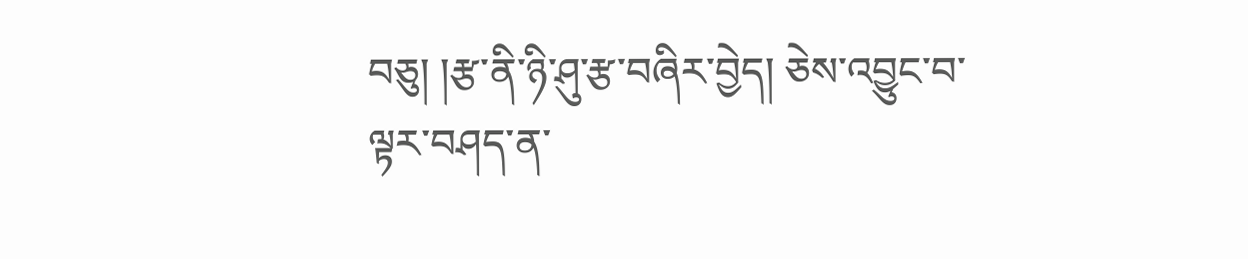བཅུ། །རྩ་ནི་ཉི་ཤུ་རྩ་བཞིར་བྱེད། ཅེས་འབྱུང་བ་ལྟར་བཤད་ན་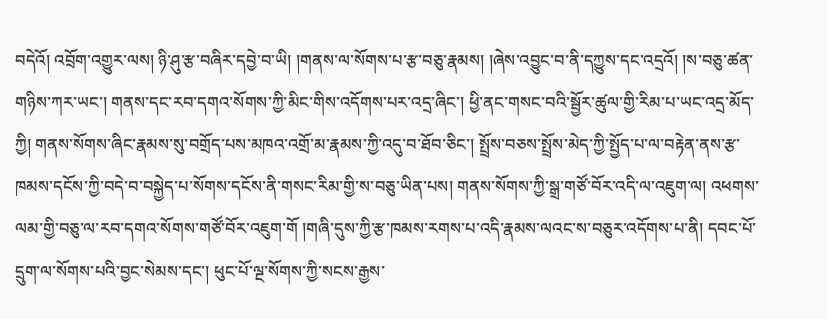བདེའོ། འབྲོག་འགྱུར་ལས། ཉི་ཤུ་རྩ་བཞིར་དབྱེ་བ་ཡི། །གནས་ལ་སོགས་པ་རྩ་བཅུ་རྣམས། །ཞེས་འབྱུང་བ་ནི་དཀྱུས་དང་འདྲའོ། །ས་བཅུ་ཚན་གཉིས་ཀར་ཡང་། གནས་དང་རབ་དགའ་སོགས་ཀྱི་མིང་གིས་འདོགས་པར་འདྲ་ཞིང་། ཕྱི་ནང་གསང་བའི་སྦྱོར་ཚུལ་གྱི་རིམ་པ་ཡང་འདྲ་མོད་ཀྱི། གནས་སོགས་ཞིང་རྣམས་སུ་བགྲོད་པས་མཁའ་འགྲོ་མ་རྣམས་ཀྱི་འདུ་བ་ཐོབ་ཅིང་། སྤྲོས་བཅས་སྤྲོས་མེད་ཀྱི་སྤྱོད་པ་ལ་བརྟེན་ནས་རྩ་ཁམས་དངོས་ཀྱི་བདེ་བ་བསྐྱེད་པ་སོགས་དངོས་ནི་གསང་རིམ་གྱི་ས་བཅུ་ཡིན་པས། གནས་སོགས་ཀྱི་སྒྲ་གཙོ་བོར་འདི་ལ་འཇུག་ལ། འཕགས་ལམ་གྱི་བཅུ་ལ་རབ་དགའ་སོགས་གཙོ་བོར་འཇུག་གོ །གཞི་དུས་ཀྱི་རྩ་ཁམས་རགས་པ་འདི་རྣམས་ལའང་ས་བཅུར་འདོགས་པ་ནི། དབང་པོ་དྲུག་ལ་སོགས་པའི་བྱང་སེམས་དང་། ཕུང་པོ་ལྔ་སོགས་ཀྱི་སངས་རྒྱས་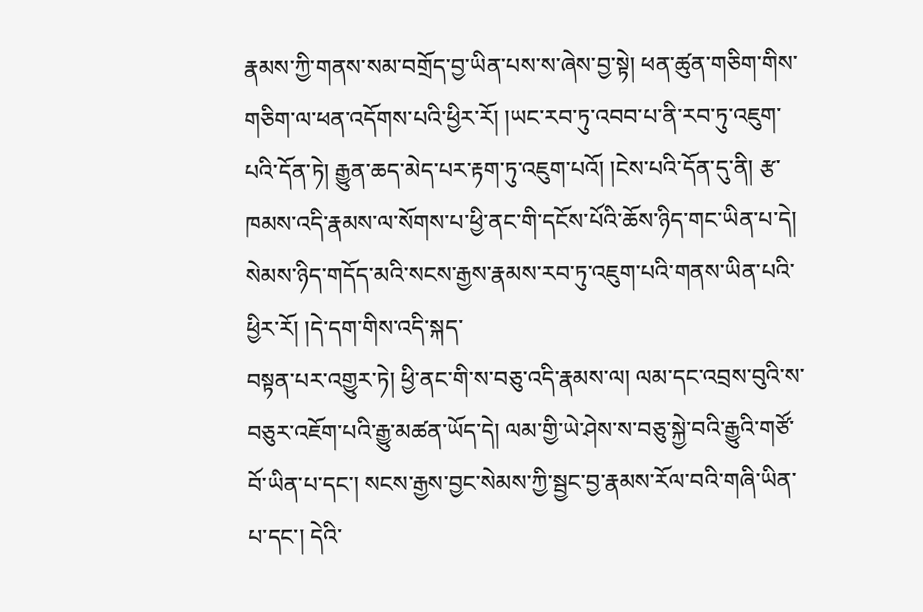རྣམས་ཀྱི་གནས་སམ་བགྲོད་བྱ་ཡིན་པས་ས་ཞེས་བྱ་སྟེ། ཕན་ཚུན་གཅིག་གིས་གཅིག་ལ་ཕན་འདོགས་པའི་ཕྱིར་རོ། །ཡང་རབ་ཏུ་འབབ་པ་ནི་རབ་ཏུ་འཇུག་པའི་དོན་ཏེ། རྒྱུན་ཆད་མེད་པར་རྟག་ཏུ་འཇུག་པའོ། །ངེས་པའི་དོན་དུ་ནི། རྩ་ཁམས་འདི་རྣམས་ལ་སོགས་པ་ཕྱི་ནང་གི་དངོས་པོའི་ཆོས་ཉིད་གང་ཡིན་པ་དེ། སེམས་ཉིད་གདོད་མའི་སངས་རྒྱས་རྣམས་རབ་ཏུ་འཇུག་པའི་གནས་ཡིན་པའི་ཕྱིར་རོ། །དེ་དག་གིས་འདི་སྐད་
བསྟན་པར་འགྱུར་ཏེ། ཕྱི་ནང་གི་ས་བཅུ་འདི་རྣམས་ལ། ལམ་དང་འབྲས་བུའི་ས་བཅུར་འཇོག་པའི་རྒྱུ་མཚན་ཡོད་དེ། ལམ་གྱི་ཡེ་ཤེས་ས་བཅུ་སྐྱེ་བའི་རྒྱུའི་གཙོ་བོ་ཡིན་པ་དང་། སངས་རྒྱས་བྱང་སེམས་ཀྱི་སྦྱང་བྱ་རྣམས་རོལ་བའི་གཞི་ཡིན་པ་དང་། དེའི་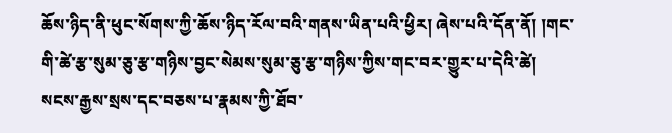ཆོས་ཉིད་ནི་ཕུང་སོགས་ཀྱི་ཆོས་ཉིད་རོལ་བའི་གནས་ཡིན་པའི་ཕྱིར། ཞེས་པའི་དོན་ནོ། །གང་གི་ཚེ་རྩ་སུམ་ཅུ་རྩ་གཉིས་བྱང་སེམས་སུམ་ཅུ་རྩ་གཉིས་ཀྱིས་གང་བར་གྱུར་པ་དེའི་ཚེ། སངས་རྒྱས་སྲས་དང་བཅས་པ་རྣམས་ཀྱི་ཐོབ་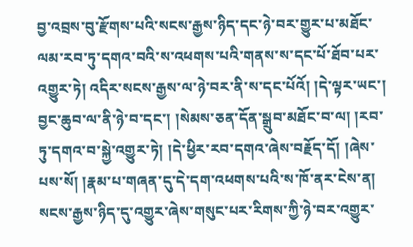བྱ་འབྲས་བུ་རྫོགས་པའི་སངས་རྒྱས་ཉིད་དང་ཉེ་བར་གྱུར་པ་མཐོང་ལམ་རབ་ཏུ་དགའ་བའི་ས་འཕགས་པའི་གནས་ས་དང་པོ་ཐོབ་པར་འགྱུར་ཏེ། འདིར་སངས་རྒྱས་ལ་ཉེ་བར་ནི་ས་དང་པོའོ། །དེ་ལྟར་ཡང་། བྱང་ཆུབ་ལ་ནི་ཉེ་བ་དང་། །སེམས་ཅན་དོན་སྒྲུབ་མཐོང་བ་ལ། །རབ་ཏུ་དགའ་བ་སྐྱེ་འགྱུར་ཏེ། །དེ་ཕྱིར་རབ་དགའ་ཞེས་བརྗོད་དོ། །ཞེས་པས་སོ། །རྣམ་པ་གཞན་དུ་དེ་དག་འཕགས་པའི་ས་ཁོ་ནར་ངེས་ན། སངས་རྒྱས་ཉིད་དུ་འགྱུར་ཞེས་གསུང་པར་རིགས་ཀྱི་ཉེ་བར་འགྱུར་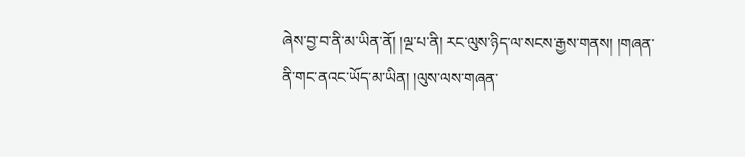ཞེས་བྱ་བ་ནི་མ་ཡིན་ནོ། །ལྔ་པ་ནི། རང་ལུས་ཉིད་ལ་སངས་རྒྱས་གནས། །གཞན་ནི་གང་ནའང་ཡོད་མ་ཡིན། །ལུས་ལས་གཞན་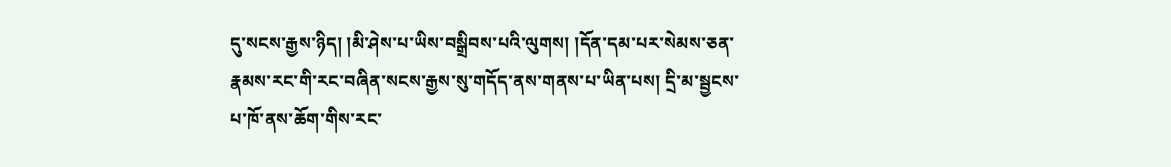དུ་སངས་རྒྱས་ཉིད། །མི་ཤེས་པ་ཡིས་བསྒྲིབས་པའི་ལུགས། །དོན་དམ་པར་སེམས་ཅན་རྣམས་རང་གི་རང་བཞིན་སངས་རྒྱས་སུ་གདོད་ནས་གནས་པ་ཡིན་པས། དྲི་མ་སྦྱངས་པ་ཁོ་ནས་ཆོག་གིས་རང་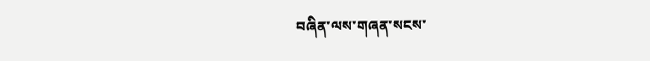བཞིན་ལས་གཞན་སངས་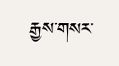རྒྱས་གསར་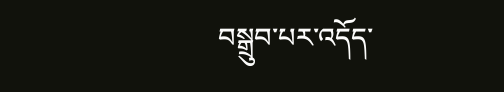བསྒྲུབ་པར་འདོད་